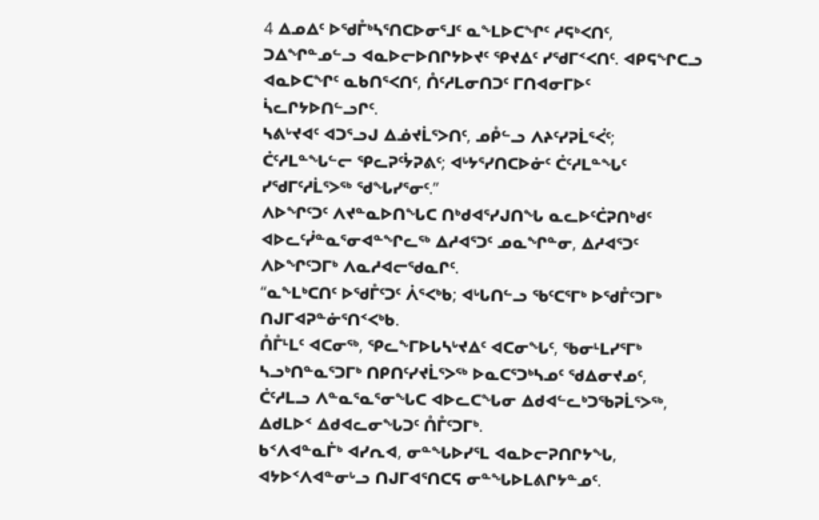4 ᐃᓄᐃᑦ ᐅᖁᒤᒃᓴᕐᑎᑕᐅᓂᕐᒧᑦ ᓇᖕᒪᐅᑕᖏᑦ ᓱᕋᒃᐸᑎᑦ, ᑐᐃᖏᓐᓄᓪᓗ ᐊᓇᐅᓕᐅᑎᒋᔭᐅᔪᑦ ᕿᔪᐃᑦ ᓯᖁᒥᑉᐸᑎᑦ. ᐊᑭᕋᖏᑕᓗ ᐊᓇᐅᑕᖏᑦ ᓇᑲᑎᕐᐸᑎᑦ, ᑍᑦᓱᒪᓂᑎᑐᑦ ᒥᑎᐊᓂᒥᐅᑦ ᓵᓚᒋᔭᐅᑎᓪᓗᒋᑦ.
ᓴᕕᒡᔪᐊᑦ ᐊᑐᕐᓗᒍ ᐃᓅᔪᒫᕐᐳᑎᑦ, ᓄᑬᓪᓗ ᐱᔨᑦᓯᕈᒫᕐᐹᑦ; ᑖᑦᓱᒪᓐᖓᓪᓕ ᕿᓚᕈᑦᔮᕈᕕᑦ; ᐊᒡᔭᕐᓯᑎᑕᐅᓃᑦ ᑖᑦᓱᒪᓐᖓᑦ ᓯᖁᒥᑦᓱᒫᕐᐳᖅ ᖁᖓᓯᕐᓂᑦ.”
ᐱᐅᖏᑦᑐᑦ ᐱᔪᓐᓇᐅᑎᖓᑕ ᑎᒃᑯᐊᕐᓯᒍᑎᖓ ᓇᓚᐅᑦᑖᕈᑎᒃᑯᑦ ᐊᐅᓚᑦᓰᓐᓇᕐᓂᐊᓐᖏᓚᖅ ᐃᓱᐊᕐᑐᑦ ᓄᓇᖏᓐᓂ, ᐃᓱᐊᕐᑐᑦ ᐱᐅᖏᑦᑐᒥᒃ ᐱᓇᓱᐊᓕᖁᓇᒋᑦ.
“ᓇᖕᒪᒃᑕᑎᑦ ᐅᖁᒤᑦᑐᑦ ᐲᕐᐸᒃᑲ; ᐊᒡᒐᑎᓪᓗ ᖃᑦᑕᕐᒥᒃ ᐅᖁᒤᑦᑐᒥᒃ ᑎᒍᒥᐊᕈᓐᓃᕐᑎᑉᐸᒃᑲ.
ᑍᒤᒻᒪᑦ ᐊᑕᓂᖅ, ᕿᓚᖕᒥᐅᒐᓴᒡᔪᐃᑦ ᐊᑕᓂᖓᑦ, ᖃᓂᒻᒪᓯᕐᒥᒃ ᓴᓗᒃᑎᓐᓇᕐᑐᒥᒃ ᑎᑭᑎᑦᓯᔪᒫᕐᐳᖅ ᐅᓇᑕᕐᑐᒃᓴᓄᑦ ᖁᐃᓂᔪᓄᑦ, ᑖᑦᓱᒪᓗ ᐱᓐᓇᕐᓇᕐᓂᖓᑕ ᐊᐅᓚᑕᖓᓂ ᐃᑯᐊᓪᓚᒃᑐᖃᕈᒫᕐᐳᖅ, ᐃᑯᒪᐅᑉ ᐃᑯᐊᓚᓂᖓᑐᑦ ᑍᒤᑦᑐᒥᒃ.
ᑲᑉᐱᐊᓐᓇᒦᒃ ᐊᓯᕆᐊ, ᓂᓐᖓᐅᓯᕐᒪ ᐊᓇᐅᓕᕈᑎᒋᔭᖓ, ᐊᔭᐅᑉᐱᐊᓐᓂᒡᓗ ᑎᒍᒥᐊᕐᑎᑕᕋ ᓂᓐᖓᐅᒪᕕᒋᔭᓐᓄᑦ.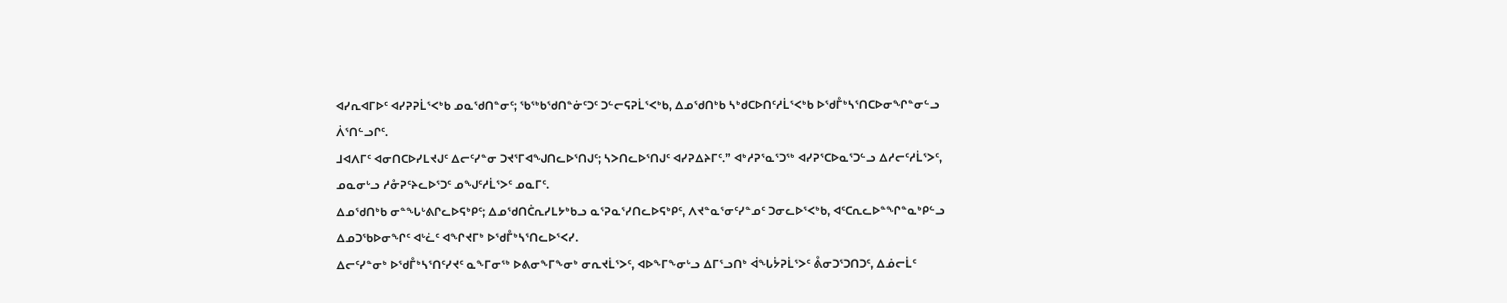ᐊᓯᕆᐊᒥᐅᑦ ᐊᓯᕈᕈᒫᕐᐸᒃᑲ ᓄᓇᖁᑎᓐᓂᑦ; ᖃᖅᑲᖁᑎᓐᓃᑦᑐᑦ ᑐᓪᓕᕋᕈᒫᕐᐸᒃᑲ, ᐃᓄᖁᑎᒃᑲ ᓴᒃᑯᑕᐅᑎᑦᓱᒫᕐᐸᒃᑲ ᐅᖁᒤᒃᓴᕐᑎᑕᐅᓂᖏᓐᓂᓪᓗ ᐲᕐᑎᓪᓗᒋᑦ.
ᒧᐊᐱᒥᑦ ᐊᓂᑎᑕᐅᓯᒪᔪᒍᑦ ᐃᓕᑦᓯᓐᓂ ᑐᔪᕐᒥᐊᖑᑎᓚᐅᕐᑎᒍᑦ; ᓴᐳᑎᓚᐅᕐᑎᒍᑦ ᐊᓯᕈᐃᔨᒥᑦ.” ᐊᒃᓱᕈᕐᓇᕐᑐᖅ ᐊᓯᕈᕐᑕᐅᓇᕐᑐᓪᓗ ᐃᓱᓕᑦᓱᒫᕐᐳᑦ, ᓄᓇᓂᒡᓗ ᓱᓁᕈᑦᔨᓚᐅᕐᑐᑦ ᓄᖑᑦᓱᒫᕐᐳᑦ ᓄᓇᒥᑦ.
ᐃᓄᖁᑎᒃᑲ ᓂᓐᖓᒡᕕᒋᓚᐅᕋᒃᑭᑦ; ᐃᓄᖁᑎᑖᕆᓯᒪᔭᒃᑲᓗ ᓇᕐᕈᓇᕐᓯᑎᓚᐅᕋᒃᑭᑦ, ᐱᔪᓐᓇᕐᓂᑦᓯᓐᓄᑦ ᑐᓂᓚᐅᕐᐸᒃᑲ, ᐊᑦᑕᕆᓚᐅᓐᖏᓐᓇᒃᑭᓪᓗ ᐃᓄᑐᖃᐅᓂᖏᑦ ᐊᒡᓛᑦ ᐊᖏᔪᒥᒃ ᐅᖁᒤᒃᓴᕐᑎᓚᐅᕐᐸᓯ.
ᐃᓕᑦᓯᓐᓂᒃ ᐅᖁᒤᒃᓴᕐᑎᑦᓯᔪᑦ ᓇᖕᒥᓂᖅ ᐅᕕᓂᖕᒥᖕᓂᒃ ᓂᕆᔪᒫᕐᐳᑦ, ᐊᐅᖕᒥᖕᓂᒡᓗ ᐃᒥᕐᓗᑎᒃ ᐋᖓᔮᕈᒫᕐᐳᑦ ᕔᓂᑐᕐᑐᑎᑐᑦ, ᐃᓅᓕᒫᑦ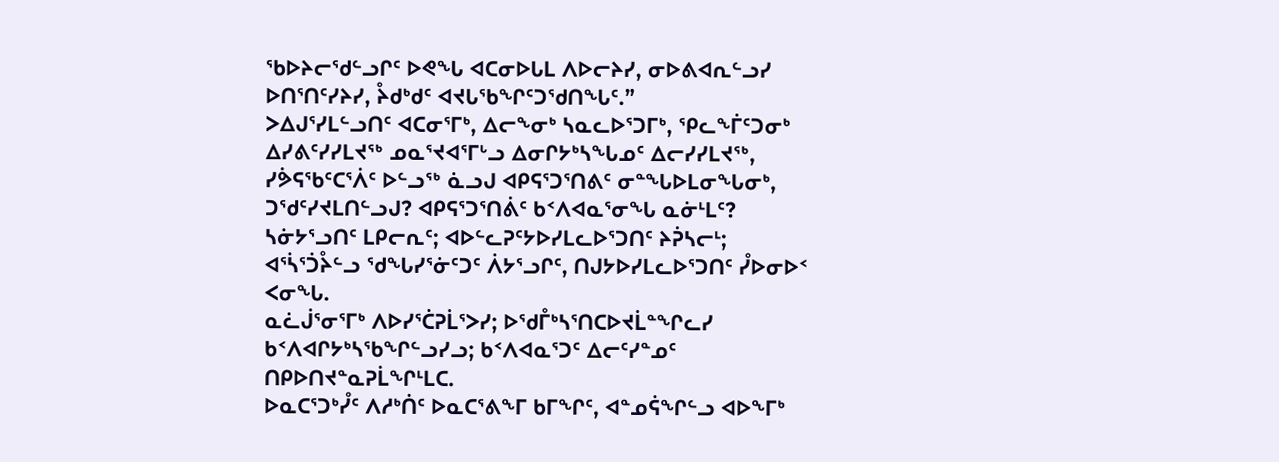ᖃᐅᔨᓕᖁᓪᓗᒋᑦ ᐅᕙᖓ ᐊᑕᓂᐅᒐᒪ ᐱᐅᓕᔨᓯ, ᓂᐅᕕᐊᕆᓪᓗᓯ ᐅᑎᕐᑎᑦᓯᔨᓯ, ᔧᑯᒃᑯᑦ ᐊᔪᒐᖃᖏᑦᑐᖁᑎᖓᑦ.”
ᐳᐃᒍᕐᓯᒪᓪᓗᑎᑦ ᐊᑕᓂᕐᒥᒃ, ᐃᓕᖕᓂᒃ ᓴᓇᓚᐅᕐᑐᒥᒃ, ᕿᓚᖕᒦᑦᑐᓂᒃ ᐃᓯᕕᑦᓯᓯᒪᔪᖅ ᓄᓇᕐᔪᐊᕐᒥᒡᓗ ᐃᓂᒋᔭᒃᓴᖓᓄᑦ ᐃᓕᓯᓯᒪᔪᖅ, ᓯᕘᕋᖃᑦᑕᕐᐲᑦ ᐅᓪᓗᖅ ᓈᓗᒍ ᐊᑭᕋᕐᑐᕐᑎᕕᑦ ᓂᓐᖓᐅᒪᓂᖓᓂᒃ, ᑐᖁᑦᓯᔪᒪᑎᓪᓗᒍ? ᐊᑭᕋᕐᑐᕐᑎᕖᑦ ᑲᑉᐱᐊᓇᕐᓂᖓ ᓇᓃᒻᒪᑦ?
ᓴᓃᔭᕐᓗᑎᑦ ᒪᑭᓕᕆᑦ; ᐊᐅᓪᓚᕈᑦᔭᐅᓯᒪᓚᐅᕐᑐᑎᑦ ᔨᕉᓴᓕᒻ; ᐊᕐᓵᕐᑑᔧᓪᓗ ᖁᖓᓯᕐᓃᑦᑐᑦ ᐲᔭᕐᓗᒋᑦ, ᑎᒍᔭᐅᓯᒪᓚᐅᕐᑐᑎᑦ ᓮᐅᓂᐅᑉ ᐸᓂᖓ.
ᓇᓛᒎᕐᓂᕐᒥᒃ ᐱᐅᓯᕐᑖᕈᒫᕐᐳᓯ; ᐅᖁᒤᒃᓴᕐᑎᑕᐅᔪᒫᓐᖏᓚᓯ ᑲᑉᐱᐊᒋᔭᒃᓴᖃᖏᓪᓗᓯᓗ; ᑲᑉᐱᐊᓇᕐᑐᑦ ᐃᓕᑦᓯᓐᓄᑦ ᑎᑭᐅᑎᔪᓐᓇᕈᒫᖏᒻᒪᑕ.
ᐅᓇᑕᕐᑐᒃᓮᑦ ᐱᓱᒃᑏᑦ ᐅᓇᑕᕐᕕᖕᒥ ᑲᒥᖏᑦ, ᐊᓐᓄᕌᖏᓪᓗ ᐊᐅᖕᒥᒃ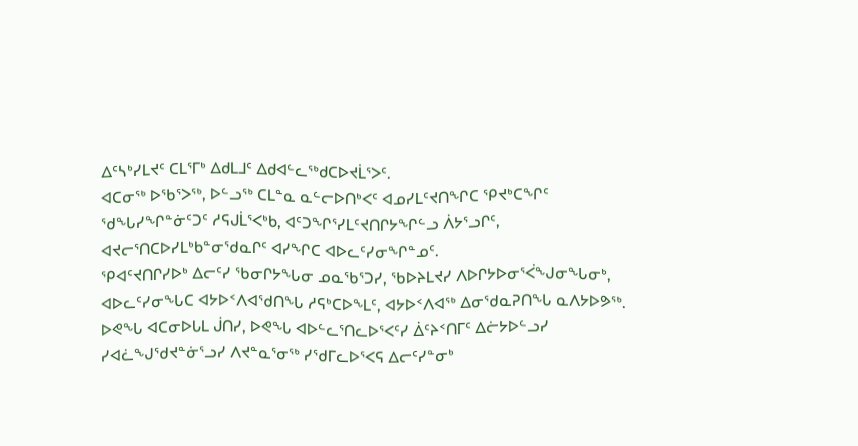ᐃᑦᓴᒃᓯᒪᔪᑦ ᑕᒪᕐᒥᒃ ᐃᑯᒪᒧᑦ ᐃᑯᐊᓪᓚᖅᑯᑕᐅᔪᒫᕐᐳᑦ.
ᐊᑕᓂᖅ ᐅᖃᕐᐳᖅ, ᐅᓪᓗᖅ ᑕᒪᓐᓇ ᓇᓪᓕᐅᑎᒃᐸᑦ ᐊᓄᓯᒪᑦᔪᑎᖏᑕ ᕿᔪᒃᑕᖏᑦ ᖁᖓᓯᖏᓐᓃᑦᑐᑦ ᓱᕋᒍᒫᕐᐸᒃᑲ, ᐊᑦᑐᖏᕐᓯᒪᑦᔪᑎᒋᔭᖏᓪᓗ ᐲᔭᕐᓗᒋᑦ, ᐊᔪᓕᕐᑎᑕᐅᓯᒪᒃᑲᓐᓂᖁᓇᒋᑦ ᐊᓯᖏᑕ ᐊᐅᓚᑦᓯᓂᖏᓐᓄᑦ.
ᕿᐊᑦᔪᑎᒋᓯᐅᒃ ᐃᓕᑦᓯ ᖃᓂᒋᔭᖓᓂ ᓄᓇᖃᕐᑐᓯ, ᖃᐅᔨᒪᔪᓯ ᐱᐅᒋᔭᐅᓂᕐᐹᖑᓂᖓᓂᒃ, ᐊᐅᓚᑦᓯᓂᖓᑕ ᐊᔭᐅᑉᐱᐊᖁᑎᖓ ᓱᕋᒃᑕᐅᖕᒪᑦ, ᐊᔭᐅᑉᐱᐊᖅ ᐃᓂᖁᓇᕈᑎᖓ ᓇᐱᔭᐅᕗᖅ.
ᐅᕙᖓ ᐊᑕᓂᐅᒐᒪ ᒎᑎᓯ, ᐅᕙᖓ ᐊᐅᓪᓚᕐᑎᓚᐅᕐᐸᑦᓯ ᐄᑦᔨᑉᑎᒥᑦ ᐃᓖᔭᐅᓪᓗᓯ ᓯᐊᓛᖑᖁᔪᓐᓃᕐᓗᓯ ᐱᔪᓐᓇᕐᓂᖅ ᓯᖁᒥᓚᐅᕐᐸᕋ ᐃᓕᑦᓯᓐᓂᒃ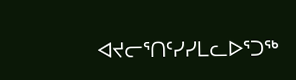ᐊᔪᓕᕐᑎᑦᓯᓯᒪᓚᐅᕐᑐᖅ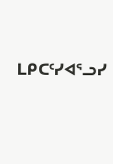ᒪᑭᑕᑦᓯᐊᕐᓗᓯ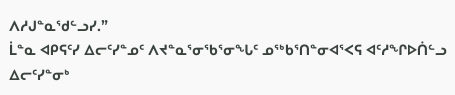ᐱᓱᒍᓐᓇᖁᓪᓗᓯ.”
ᒫᓐᓇ ᐊᑭᕋᑦᓯ ᐃᓕᑦᓯᓐᓄᑦ ᐱᔪᓐᓇᕐᓂᖃᕐᓂᖓᑦ ᓄᖅᑲᕐᑎᓐᓂᐊᕐᐸᕋ ᐊᑦᓱᖏᐅᑏᓪᓗ ᐃᓕᑦᓯᓐᓂᒃ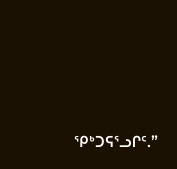ᕿᒃᑐᕋᕐᓗᒋᑦ.”